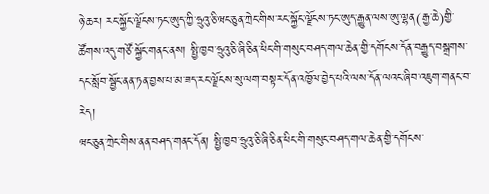ཉེ་ཆར། རང་སྐྱོང་ལྗོངས་ཏང་ཨུད་ཀྱི་ཧྲུའུ་ཅི་ཝང་ཅུན་ཀྲེང་གིས་རང་སྐྱོང་ལྗོངས་ཏང་ཨུད་རྒྱུན་ལས་ཨུ་ལྷན(རྒྱ་ཆེ)གྱི་ཚོགས་འདུ་གཙོ་སྐྱོང་གནང་ནས། སྤྱི་ཁྱབ་ཧྲུའུ་ཅི་ཞི་ཅིན་ཕིང་གི་གསུང་བཤད་གལ་ཆེན་གྱི་དགོངས་དོན་བརྒྱུད་བསྒྲགས་དང་སློབ་སྦྱོང་ནན་ཏན་བྱས་པ་མ་ཟད་རང་ལྗོངས་སུ་ལག་བསྟར་དོན་འཁྱོལ་བྱེད་པའི་ལས་དོན་ལའང་ཞིབ་འཇུག་གནང་བ་རེད།
ཝང་ཅུན་ཀྲེང་གིས་ནན་བཤད་གནང་དོན། སྤྱི་ཁྱབ་ཧྲུའུ་ཅི་ཞི་ཅིན་ཕིང་གི་གསུང་བཤད་གལ་ཆེན་གྱི་དགོངས་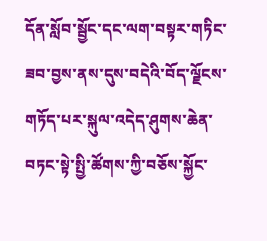དོན་སློབ་སྦྱོང་དང་ལག་བསྟར་གཏིང་ཟབ་བྱས་ནས་དུས་བདེའི་བོད་ལྗོངས་གཏོད་པར་སྐུལ་འདེད་ཤུགས་ཆེན་བཏང་སྟེ་སྤྱི་ཚོགས་ཀྱི་བཅོས་སྐྱོང་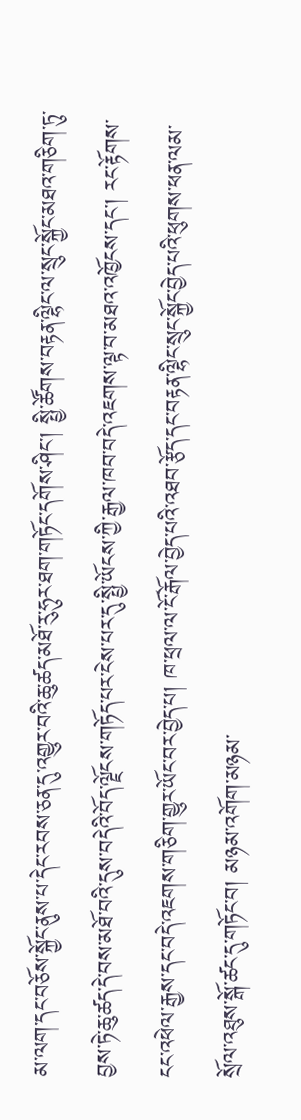མ་ལག་དང་བཅོས་སྐྱོང་ནུས་པ་དེང་རབས་ཅན་དུ་འགྱུར་བའི་ཆུ་ཚད་མཐོ་རུ་ཧུར་ཐག་གཏོང་དགོས་ཤིང་། སྤྱི་ཚོགས་བརྟན་ལྷིང་ལ་སྲུང་སྐྱོང་མཐའ་གཅིག་ཏུ་བྱས་ཏེ་ཆུ་ཚད་དེ་བས་མཐོ་བའི་དུས་བདེའི་བོད་ལྗོངས་གཏོད་པར་ངེས་པར་དུ་སྤྱི་ཡོངས་ཀྱི་རྒྱལ་ཁབ་བདེ་འཇགས་ལྟ་བ་མཐའ་འཁྱོངས་དང་། རང་རྟོགས་ངང་འཕེལ་རྒྱས་དང་བདེ་འཇགས་གཅིག་གྱུར་ཡོང་བར་བྱེད་པ། ཁ་ཕྲལ་ལ་ངོ་རྒོལ་བྱེད་པའི་འཐབ་རྩོད་དང་བརྟན་ལྷིང་སྲུང་སྐྱོང་བྱེད་པའི་ཕུགས་ཕན་ལམ་སྲོལ་འཐུས་སྒོ་ཚང་དུ་གཏོང་བ། མཉམ་འགོག་མཉམ་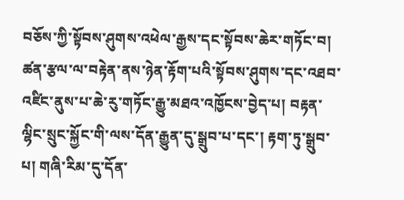བཅོས་ཀྱི་སྟོབས་ཤུགས་འཕེལ་རྒྱས་དང་སྟོབས་ཆེར་གཏོང་བ། ཚན་རྩལ་ལ་བརྟེན་ནས་ཉེན་རྟོག་པའི་སྟོབས་ཤུགས་དང་འཐབ་འཛིང་ནུས་པ་ཆེ་རུ་གཏོང་རྒྱུ་མཐའ་འཁྱོངས་བྱེད་པ། བརྟན་ལྷིང་སྲུང་སྐྱོང་གི་ལས་དོན་རྒྱུན་དུ་སྒྲུབ་པ་དང་། རྟག་ཏུ་སྒྲུབ་པ། གཞི་རིམ་དུ་དོན་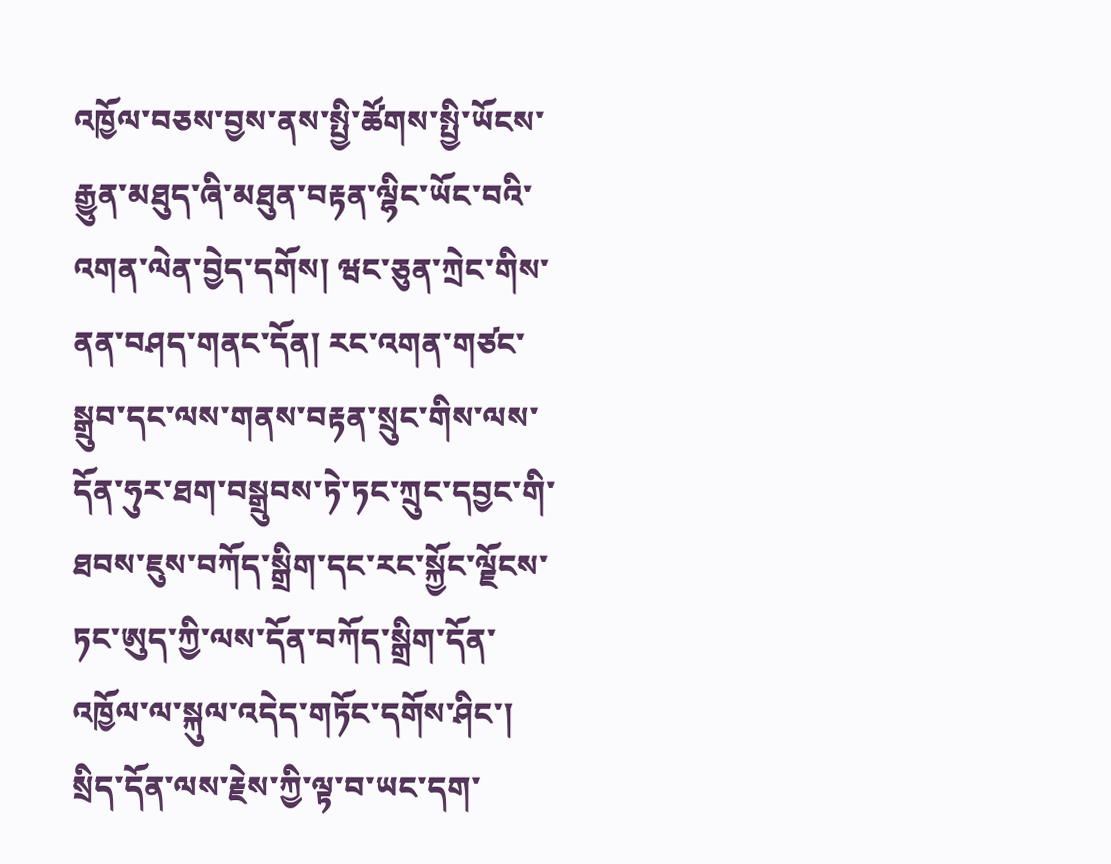འཁྱོལ་བཅས་བྱས་ནས་སྤྱི་ཚོགས་སྤྱི་ཡོངས་རྒྱུན་མཐུད་ཞི་མཐུན་བརྟན་ལྷིང་ཡོང་བའི་འགན་ལེན་བྱེད་དགོས། ཝང་ཅུན་ཀྲེང་གིས་ནན་བཤད་གནང་དོན། རང་འགན་གཙང་སྒྲུབ་དང་ལས་གནས་བརྟན་སྲུང་གིས་ལས་དོན་ཧུར་ཐག་བསྒྲུབས་ཏེ་ཏང་ཀྲུང་དབྱང་གི་ཐབས་ཇུས་བཀོད་སྒྲིག་དང་རང་སྐྱོང་ལྗོངས་ཏང་ཨུད་ཀྱི་ལས་དོན་བཀོད་སྒྲིག་དོན་འཁྱོལ་ལ་སྐུལ་འདེད་གཏོང་དགོས་ཤིང་། སྲིད་དོན་ལས་རྗེས་ཀྱི་ལྟ་བ་ཡང་དག་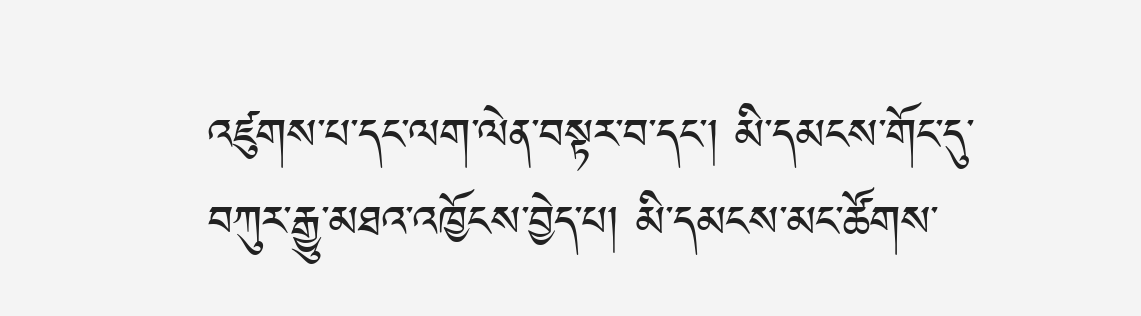འཛུགས་པ་དང་ལག་ལེན་བསྟར་བ་དང་། མི་དམངས་གོང་དུ་བཀུར་རྒྱུ་མཐའ་འཁྱོངས་བྱེད་པ། མི་དམངས་མང་ཚོགས་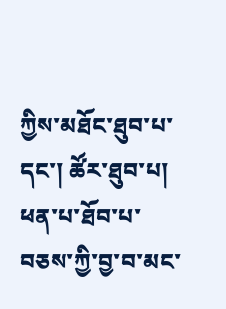ཀྱིས་མཐོང་ཐུབ་པ་དང་། ཚོར་ཐུབ་པ། ཕན་པ་ཐོབ་པ་བཅས་ཀྱི་བྱ་བ་མང་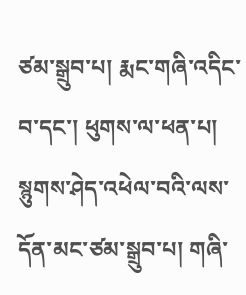ཙམ་སྒྲུབ་པ། རྨང་གཞི་འདིང་བ་དང་། ཕུགས་ལ་ཕན་པ། སྙུགས་ཤེད་འཕེལ་བའི་ལས་དོན་མང་ཙམ་སྒྲུབ་པ། གཞི་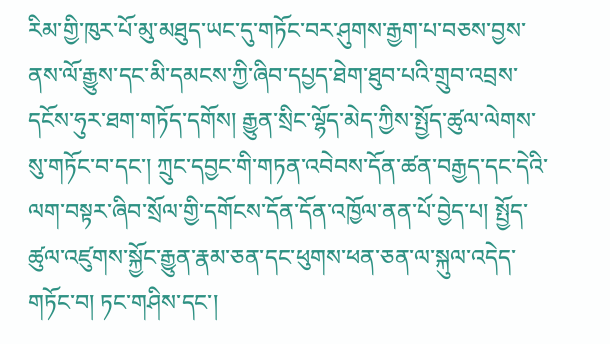རིམ་གྱི་ཁུར་པོ་མུ་མཐུད་ཡང་དུ་གཏོང་བར་ཤུགས་རྒྱག་པ་བཅས་བྱས་ནས་ལོ་རྒྱུས་དང་མི་དམངས་ཀྱི་ཞིབ་དཔྱད་ཐེག་ཐུབ་པའི་གྲུབ་འབྲས་དངོས་ཧུར་ཐག་གཏོད་དགོས། རྒྱུན་སྲིང་ལྷོད་མེད་ཀྱིས་སྤྱོད་ཚུལ་ལེགས་སུ་གཏོང་བ་དང་། ཀྲུང་དབྱང་གི་གཏན་འབེབས་དོན་ཚན་བརྒྱད་དང་དེའི་ལག་བསྟར་ཞིབ་སྲོལ་གྱི་དགོངས་དོན་དོན་འཁྱོལ་ནན་པོ་བྱེད་པ། སྤྱོད་ཚུལ་འཛུགས་སྐྱོང་རྒྱུན་རྣམ་ཅན་དང་ཕུགས་ཕན་ཅན་ལ་སྐུལ་འདེད་གཏོང་བ། ཏང་གཤིས་དང་།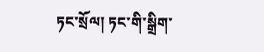ཏང་སྲོལ། ཏང་གི་སྒྲིག་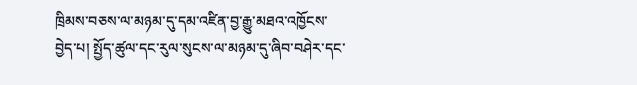ཁྲིམས་བཅས་ལ་མཉམ་དུ་དམ་འཛིན་བྱ་རྒྱུ་མཐའ་འཁྱོངས་བྱེད་པ། སྤྱོད་ཚུལ་དང་རུལ་སུངས་ལ་མཉམ་དུ་ཞིབ་བཤེར་དང་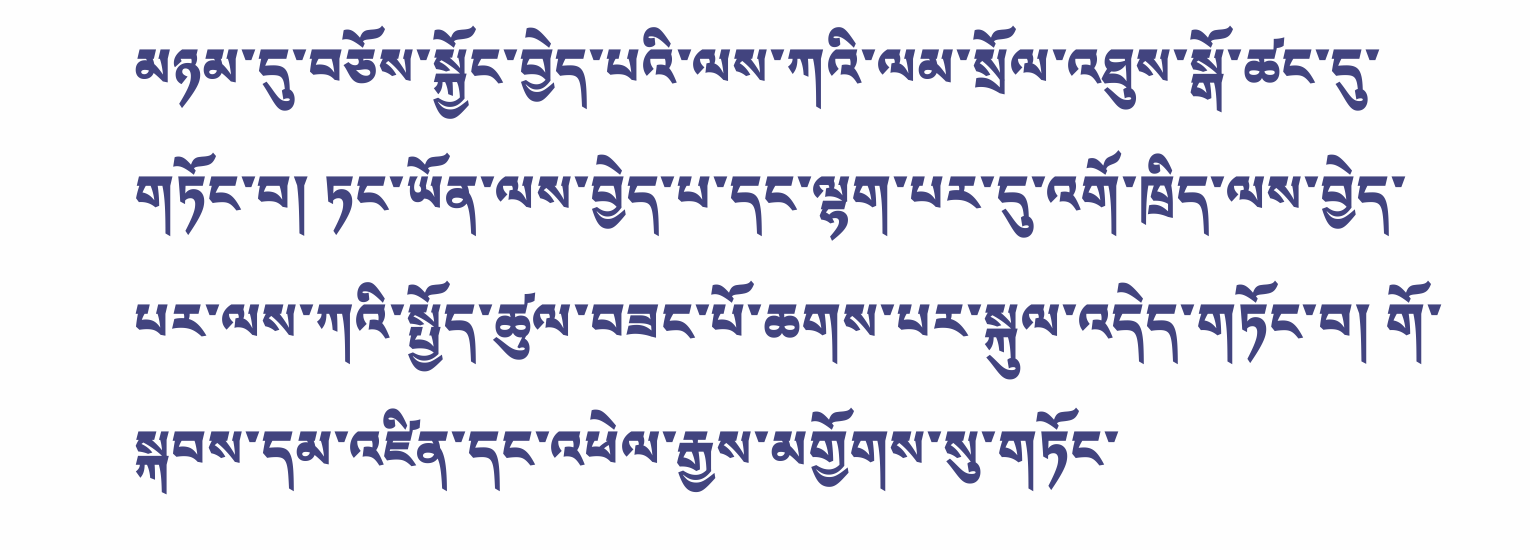མཉམ་དུ་བཅོས་སྐྱོང་བྱེད་པའི་ལས་ཀའི་ལམ་སྲོལ་འཐུས་སྒོ་ཚང་དུ་གཏོང་བ། ཏང་ཡོན་ལས་བྱེད་པ་དང་ལྷག་པར་དུ་འགོ་ཁྲིད་ལས་བྱེད་པར་ལས་ཀའི་སྤྱོད་ཚུལ་བཟང་པོ་ཆགས་པར་སྐུལ་འདེད་གཏོང་བ། གོ་སྐབས་དམ་འཛིན་དང་འཕེལ་རྒྱས་མགྱོགས་སུ་གཏོང་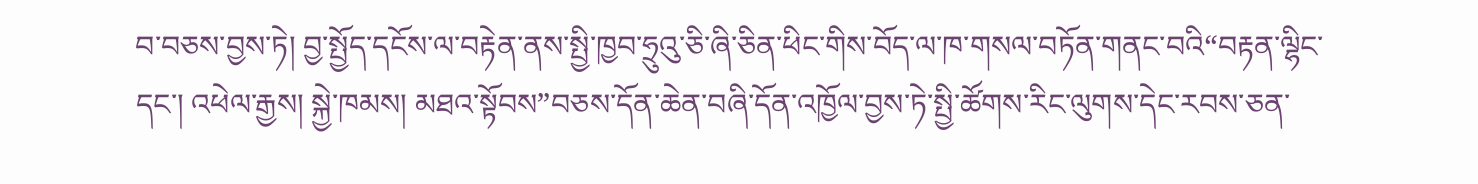བ་བཅས་བྱས་ཏེ། བྱ་སྤྱོད་དངོས་ལ་བརྟེན་ནས་སྤྱི་ཁྱབ་ཧྲུའུ་ཅི་ཞི་ཅིན་ཕིང་གིས་བོད་ལ་ཁ་གསལ་བཏོན་གནང་བའི“བརྟན་ལྷིང་དང་། འཕེལ་རྒྱས། སྐྱེ་ཁམས། མཐའ་སྟོབས”བཅས་དོན་ཆེན་བཞི་དོན་འཁྱོལ་བྱས་ཏེ་སྤྱི་ཚོགས་རིང་ལུགས་དེང་རབས་ཅན་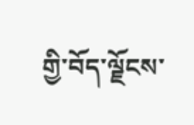གྱི་བོད་ལྗོངས་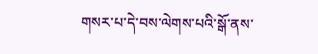གསར་པ་དེ་བས་ལེགས་པའི་སྒོ་ནས་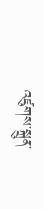འཛུགས་སྐྲུན་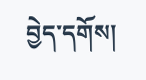བྱེད་དགོས།